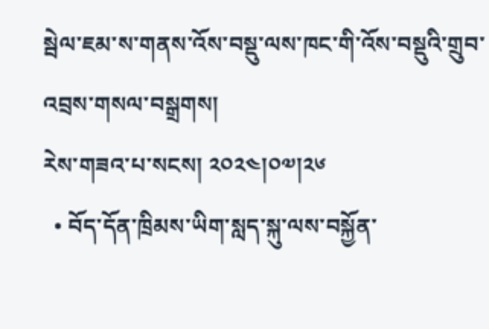སྦེལ་ཇམ་ས་གནས་འོས་བསྡུ་ལས་ཁང་གི་འོས་བསྡུའི་གྲུབ་འབྲས་གསལ་བསྒྲགས།
རེས་གཟའ་པ་སངས། ༢༠༢༤།༠༧།༢༦
  • བོད་དོན་ཁྲིམས་ཡིག་སླད་སྐུ་ལས་བསྐྱོན་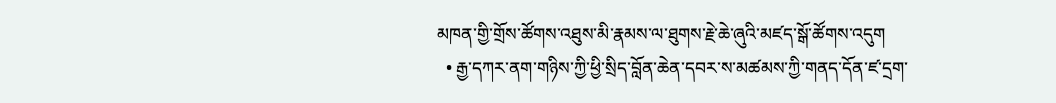མཁན་གྱི་གྲོས་ཚོགས་འཐུས་མི་རྣམས་ལ་ཐུགས་རྗེ་ཆེ་ཞུའི་མཛད་སྒོ་ཚོགས་འདུག
  • རྒྱ་དཀར་ནག་གཉིས་ཀྱི་ཕྱི་སྲིད་བློན་ཆེན་དབར་ས་མཚམས་ཀྱི་གནད་དོན་ཛ་དྲག་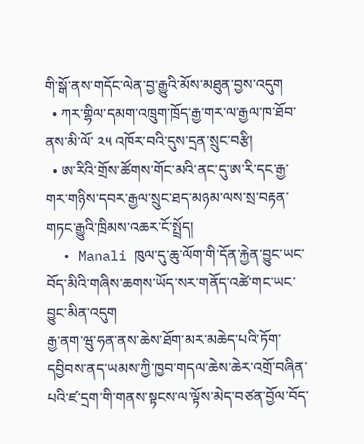གི་སྒོ་ནས་གདོང་ལེན་བྱ་རྒྱུའི་མོས་མཐུན་བྱས་འདུག
  • ཀར་གྷིལ་དམག་འཁྲུག་ཁྲོད་རྒྱ་གར་ལ་རྒྱལ་ཁ་ཐོབ་ནས་མི་ལོ་ ༢༥ འཁོར་བའི་དུས་དྲན་སྲུང་བརྩི།
  • ཨ་རིའི་གྲོས་ཚོགས་གོང་མའི་ནང་དུ་ཨ་རི་དང་རྒྱ་གར་གཉིས་དབར་རྒྱལ་སྲུང་ཐད་མཉམ་ལས་སྲ་བརྟན་གཏང་རྒྱུའི་ཁྲིམས་འཆར་ངོ་སྤྲོད།
  • Manali ཁུལ་དུ་ཆུ་ལོག་གི་དོན་རྐྱེན་བྱུང་ཡང་བོད་མིའི་གཞིས་ཆགས་ཡོད་སར་གནོད་འཚེ་གང་ཡང་བྱུང་མིན་འདུག
རྒྱ་ནག་ཝུ་ཧན་ནས་ཆེས་ཐོག་མར་མཆེད་པའི་ཏོག་དབྱིབས་ནད་ཡམས་ཀྱི་ཁྱབ་གདལ་ཆེས་ཆེར་འགྲོ་བཞིན་པའི་ཛ་དྲག་གི་གནས་སྟངས་ལ་ལྟོས་མེད་བཙན་བྱོལ་བོད་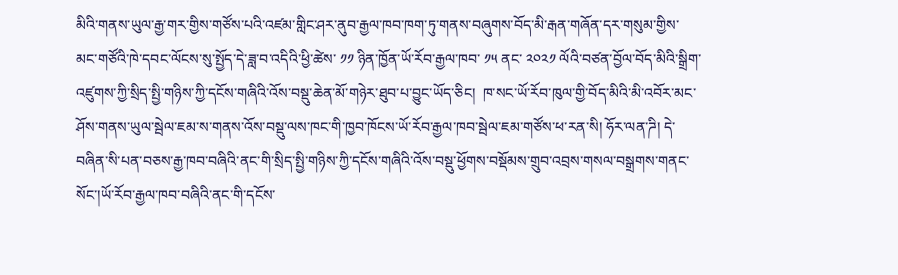མིའི་གནས་ཡུལ་རྒྱ་གར་གྱིས་གཙོས་པའི་འཛམ་གླིང་ཤར་ནུབ་རྒྱལ་ཁབ་ཁག་ཏུ་གནས་བཞུགས་བོད་མི་རྒན་གཞོན་དར་གསུམ་གྱིས་མང་གཙོའི་ཁེ་དབང་ལོངས་སུ་སྤྱོད་དེ་ཟླ་བ་འདིའི་ཕྱི་ཚེས་ ༡༡ ཉིན་ཁྱོན་ཡོ་རོབ་རྒྱལ་ཁབ་ ༡༥ ནང་ ༢༠༢༡ ལོའི་བཙན་བྱོལ་བོད་མིའི་སྒྲིག་འཛུགས་ཀྱི་སྲིད་སྤྱི་གཉིས་ཀྱི་དངོས་གཞིའི་འོས་བསྡུ་ཆེན་མོ་གཉེར་ཐུབ་པ་བྱུང་ཡོད་ཅིང།  ཁ་སང་ཡོ་རོབ་ཁུལ་གྱི་བོད་མིའི་མི་འབོར་མང་ཤོས་གནས་ཡུལ་སྦེལ་ཇམ་ས་གནས་འོས་བསྡུ་ལས་ཁང་གི་ཁྱབ་ཁོངས་ཡོ་རོབ་རྒྱལ་ཁབ་སྦེལ་ཇམ་གཙོས་ཕ་རན་སི། ཧོར་ལན་ཌི། དེ་བཞིན་སི་པན་བཅས་རྒྱ་ཁབ་བཞིའི་ནང་གི་སྲིད་སྤྱི་གཉིས་ཀྱི་དངོས་གཞིའི་འོས་བསྡུ་ཕྱོགས་བསྡོམས་གྲུབ་འབྲས་གསལ་བསྒྲགས་གནང་སོང་།ཡོ་རོབ་རྒྱལ་ཁབ་བཞིའི་ནང་གི་དངོས་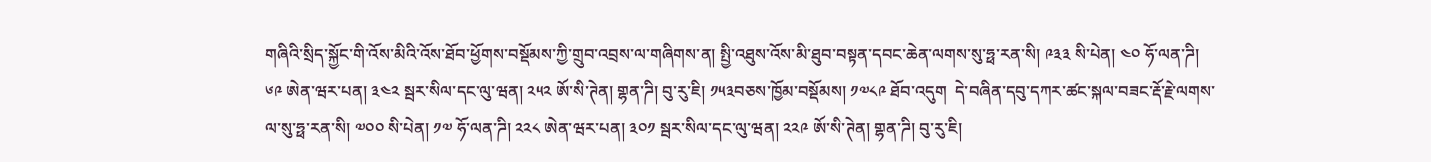གཞིའི་སྲིད་སྐྱོང་གི་འོས་མིའི་འོས་ཐོབ་ཕྱོགས་བསྡོམས་ཀྱི་གྲུབ་འབྲས་ལ་གཞིགས་ན། སྤྱི་འཐུས་འོས་མི་ཐུབ་བསྟན་དབང་ཆེན་ལགས་སུ་ཧྥ་རན་སི། ༩༣༣ སི་པེན། ༤༠ ཧོ་ལན་ཌི། ༦༩ ཨེན་ཝར་པན། ༣༤༢ སྦར་སིལ་དང་ལུ་ཝན། ༢༥༢ ཨོ་སི་ཊེན། གྷན་ཌི། བུ་རུ་ཇི། ༡༥༣བཅས་ཁྱོམ་བསྡོམས། ༡༧༨༩ ཐོབ་འདུག  དེ་བཞིན་དབུ་དཀར་ཚང་སྐལ་བཟང་རྡོ་རྗེ་ལགས་ལ་སུ་ཧྥ་རན་སི། ༧༠༠ སི་པེན། ༡༧ ཧོ་ལན་ཌི། ༢༢༨ ཨེན་ཝར་པན། ༣༠༡ སྦར་སིལ་དང་ལུ་ཝན། ༢༢༩ ཨོ་སི་ཊེན། གྷན་ཌི། བུ་རུ་ཇི།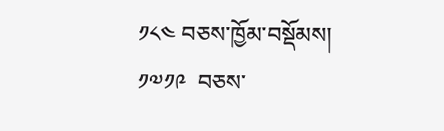༡༨༤ བཅས་ཁྱོམ་བསྡོམས། ༡༧༡༩  བཅས་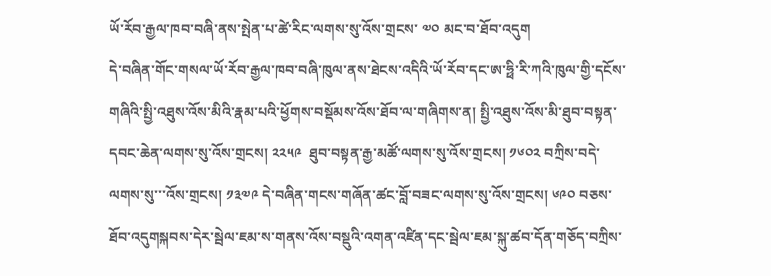ཡོ་རོབ་རྒྱལ་ཁབ་བཞི་ནས་སྤེན་པ་ཚེ་རིང་ལགས་སུ་འོས་གྲངས་ ༧༠ མང་བ་ཐོབ་འདུག
དེ་བཞིན་གོང་གསལ་ཡོ་རོབ་རྒྱལ་ཁབ་བཞི་ཁུལ་ནས་ཐེངས་འདིའི་ཡོ་རོབ་དང་ཨ་ཧྥི་རི་ཀའི་ཁུལ་གྱི་དངོས་གཞིའི་སྤྱི་འཐུས་འོས་མིའི་རྣམ་པའི་ཕྱོགས་བསྡོམས་འོས་ཐོབ་ལ་གཞིགས་ན། སྤྱི་འཐུས་འོས་མི་ཐུབ་བསྟན་དབང་ཆེན་ལགས་སུ་འོས་གྲངས། ༢༢༥༩  ཐུབ་བསྟན་རྒྱ་མཚོ་ལགས་སུ་འོས་གྲངས། ༡༦༠༢ བཀྲིས་བདེ་ལགས་སུ་་་འོས་གྲངས། ༡༣༧༩ དེ་བཞིན་གངས་གཞོན་ཚང་བློ་བཟང་ལགས་སུ་འོས་གྲངས། ༦༩༠ བཅས་ཐོབ་འདུགསྐབས་དེར་སྦེལ་ཇམ་ས་གནས་འོས་བསྡུའི་འགན་འཛིན་དང་སྦེལ་ཇམ་སྐུ་ཚབ་དོན་གཅོད་བཀྲིས་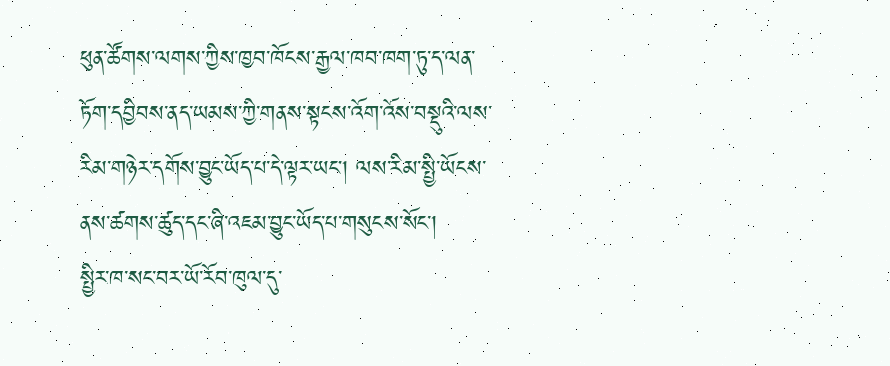ཕུན་ཚོགས་ལགས་ཀྱིས་ཁྱབ་ཁོངས་རྒྱལ་ཁབ་ཁག་ཏུ་ད་ལན་ཏོག་དབྱིབས་ནད་ཡམས་ཀྱི་གནས་སྟངས་འོག་འོས་བསྡུའི་ལས་རིམ་གཉེར་དགོས་བྱུང་ཡོད་པ་དེ་ལྟར་ཡང། ལས་རིམ་སྤྱི་ཡོངས་ནས་ཚགས་ཚུད་དང་ཞི་འཇམ་བྱུང་ཡོད་པ་གསུངས་སོང་།
སྤྱིར་ཁ་སང་བར་ཡོ་རོབ་ཁུལ་དུ་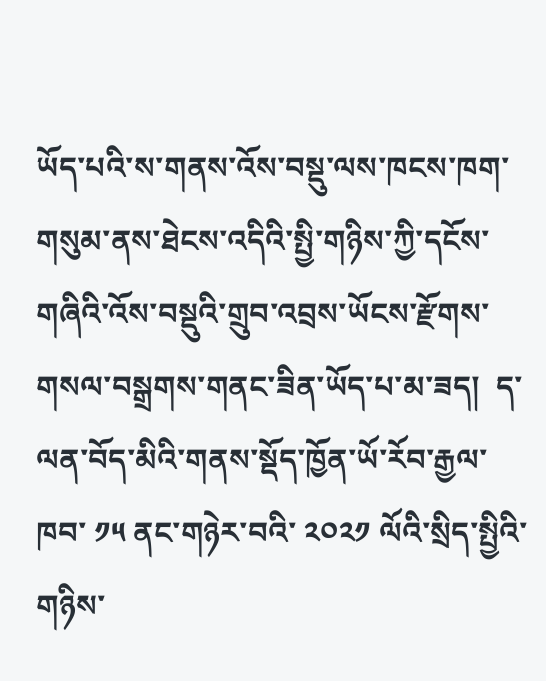ཡོད་པའི་ས་གནས་འོས་བསྡུ་ལས་ཁངས་ཁག་གསུམ་ནས་ཐེངས་འདིའི་སྤྱི་གཉིས་ཀྱི་དངོས་གཞིའི་འོས་བསྡུའི་གྲུབ་འབྲས་ཡོངས་རྫོགས་གསལ་བསྒྲགས་གནང་ཟིན་ཡོད་པ་མ་ཟད།  ད་ལན་བོད་མིའི་གནས་སྡོད་ཁྱོན་ཡོ་རོབ་རྒྱལ་ཁབ་ ༡༥ ནང་གཉེར་བའི་ ༢༠༢༡ ལོའི་སྲིད་སྤྱིའི་གཉིས་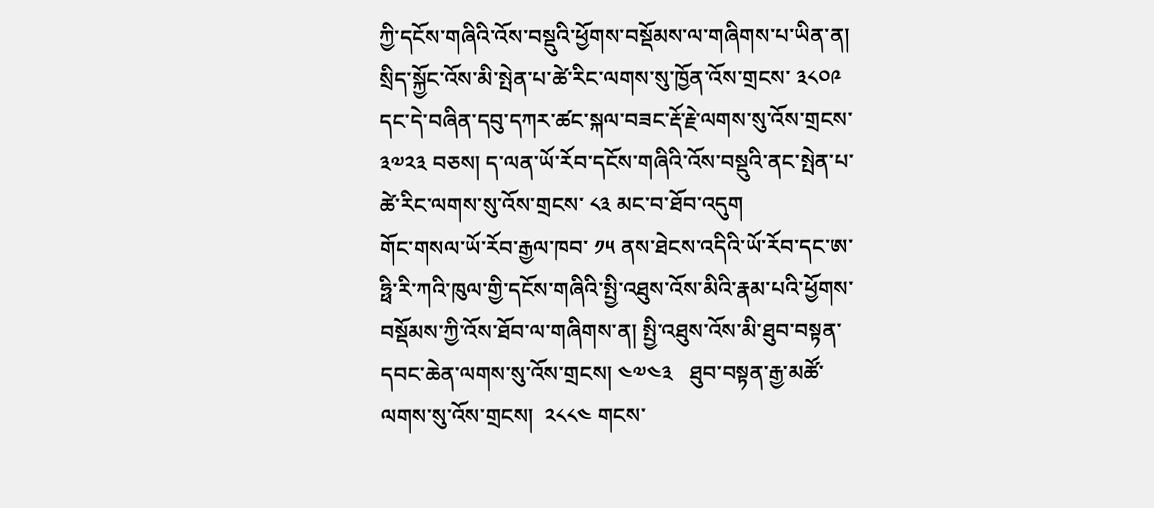ཀྱི་དངོས་གཞིའི་འོས་བསྡུའི་ཕྱོགས་བསྡོམས་ལ་གཞིགས་པ་ཡིན་ན། སྲིད་སྐྱོང་འོས་མི་སྤེན་པ་ཚེ་རིང་ལགས་སུ་ཁྱོན་འོས་གྲངས་ ༣༨༠༩ དང་དེ་བཞིན་དབུ་དཀར་ཚང་སྐལ་བཟང་རྡོ་རྗེ་ལགས་སུ་འོས་གྲངས་ ༣༧༢༣ བཅས། ད་ལན་ཡོ་རོབ་དངོས་གཞིའི་འོས་བསྡུའི་ནང་སྤེན་པ་ཚེ་རིང་ལགས་སུ་འོས་གྲངས་ ༨༣ མང་བ་ཐོབ་འདུག
གོང་གསལ་ཡོ་རོབ་རྒྱལ་ཁབ་ ༡༥ ནས་ཐེངས་འདིའི་ཡོ་རོབ་དང་ཨ་ཧྥི་རི་ཀའི་ཁུལ་གྱི་དངོས་གཞིའི་སྤྱི་འཐུས་འོས་མིའི་རྣམ་པའི་ཕྱོགས་བསྡོམས་ཀྱི་འོས་ཐོབ་ལ་གཞིགས་ན། སྤྱི་འཐུས་འོས་མི་ཐུབ་བསྟན་དབང་ཆེན་ལགས་སུ་འོས་གྲངས། ༤༧༤༣   ཐུབ་བསྟན་རྒྱ་མཚོ་ལགས་སུ་འོས་གྲངས།  ༢༨༨༤ གངས་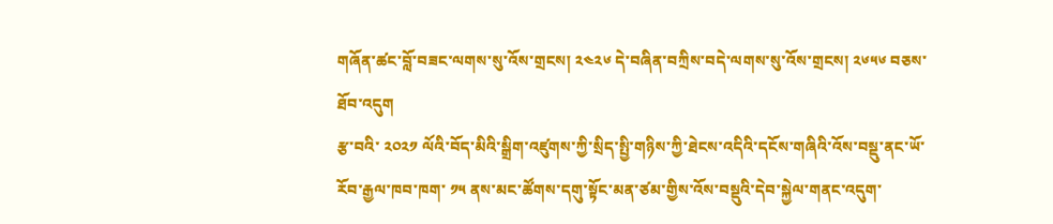གཞོན་ཚང་བློ་བཟང་ལགས་སུ་འོས་གྲངས། ༢༤༢༦ དེ་བཞིན་བཀྲིས་བདེ་ལགས་སུ་འོས་གྲངས། ༢༦༥༦ བཅས་ཐོབ་འདུག
རྩ་བའི་ ༢༠༢༡ ལོའི་བོད་མིའི་སྒྲིག་འཛུགས་ཀྱི་སྲིད་སྤྱི་གཉིས་ཀྱི་ཐེངས་འདིའི་དངོས་གཞིའི་འོས་བསྡུ་ནང་ཡོ་རོབ་རྒྱལ་ཁབ་ཁག་ ༡༥ ནས་མང་ཚོགས་དགུ་སྟོང་མན་ཙམ་གྱིས་འོས་བསྡུའི་དེབ་སྐྱེལ་གནང་འདུག་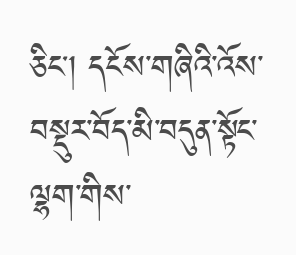ཅིང། དངོས་གཞིའི་འོས་བསྡུར་བོད་མི་བདུན་སྟོང་ལྷག་གིས་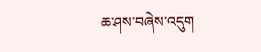ཆ་ཤས་བཞེས་འདུག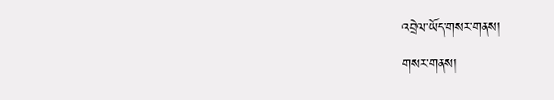འབྲེལ་ཡོད་གསར་གནས།
གསར་གནས།